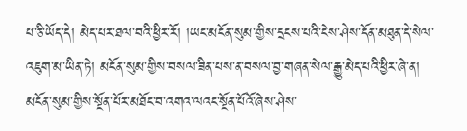པ་ཅི་ཡོད་དེ། མེད་པར་ཐལ་བའི་ཕྱིར་རོ། །ཡང་མངོན་སུམ་གྱིས་དྲངས་པའི་ངེས་ཤེས་དོན་མཐུན་དེ་སེལ་འཇུག་མ་ཡིན་ཏེ། མངོན་སུམ་གྱིས་བསལ་ཟིན་པས་ན་བསལ་བྱ་གཞན་སེལ་རྒྱུ་མེད་པའི་ཕྱིར་ཞེ་ན། མངོན་སུམ་གྱིས་སྔོན་པོར་མཐོང་བ་འགའ་ལའང་སྔོན་པོའོ་ཞེས་ཤེས་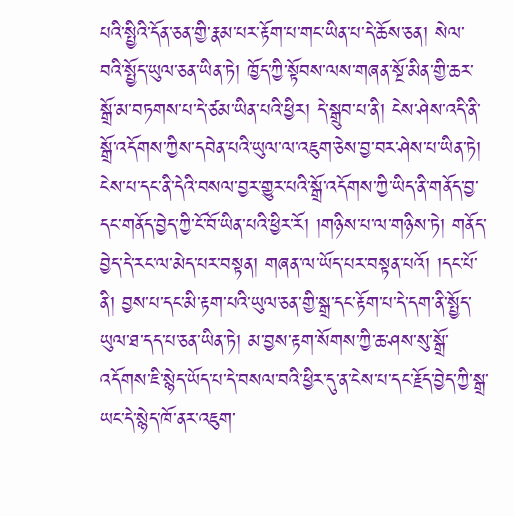པའི་སྤྱིའི་དོན་ཅན་གྱི་རྣམ་པར་རྟོག་པ་གང་ཡིན་པ་དེ་ཆོས་ཅན། སེལ་བའི་སྤྱོད་ཡུལ་ཅན་ཡིན་ཏེ། ཁྱོད་ཀྱི་སྟོབས་ལས་གཞན་སྔོ་མིན་གྱི་ཆར་སྒྲོ་མ་བཏགས་པ་དེ་ཙམ་ཡིན་པའི་ཕྱིར། དེ་སྒྲུབ་པ་ནི། ངེས་ཤེས་འདི་ནི་སྒྲོ་འདོགས་ཀྱིས་དབེན་པའི་ཡུལ་ལ་འཇུག་ཅེས་བྱ་བར་ཤེས་པ་ཡིན་ཏེ། ངེས་པ་དང་ནི་དེའི་བསལ་བྱར་གྱུར་པའི་སྒྲོ་འདོགས་ཀྱི་ཡིད་ནི་གནོད་བྱ་དང་གནོད་བྱེད་ཀྱི་ངོ་བོ་ཡིན་པའི་ཕྱིར་རོ། །གཉིས་པ་ལ་གཉིས་ཏེ། གནོད་བྱེད་དེ་རང་ལ་མེད་པར་བསྟན། གཞན་ལ་ཡོད་པར་བསྟན་པའོ། །དང་པོ་ནི། བྱས་པ་དང་མི་རྟག་པའི་ཡུལ་ཅན་གྱི་སྒྲ་དང་རྟོག་པ་དེ་དག་ནི་སྤྱོད་ཡུལ་ཐ་དད་པ་ཅན་ཡིན་ཏེ། མ་བྱས་རྟག་སོགས་ཀྱི་ཆ་ཤས་སུ་སྒྲོ་འདོགས་ཇི་སྙེད་ཡོད་པ་དེ་བསལ་བའི་ཕྱིར་དུ་ན་ངེས་པ་དང་རྗོད་བྱེད་ཀྱི་སྒྲ་ཡང་དེ་སྙེད་ཁོ་ནར་འཇུག་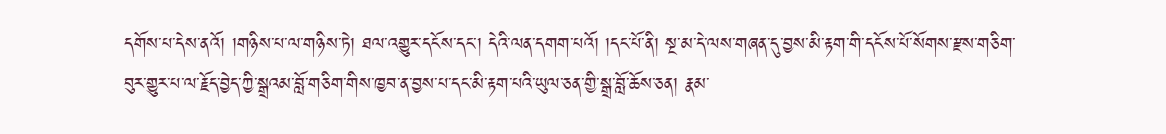དགོས་པ་དེས་ནའོ། །གཉིས་པ་ལ་གཉིས་ཏེ། ཐལ་འགྱུར་དངོས་དང་། དེའི་ལན་དགག་པའོ། །དང་པོ་ནི། སྔ་མ་དེ་ལས་གཞན་དུ་བྱས་མི་རྟག་གི་དངོས་པོ་སོགས་རྫས་གཅིག་བུར་གྱུར་པ་ལ་རྗོད་བྱེད་ཀྱི་སྒྲའམ་བློ་གཅིག་གིས་ཁྱབ་ན་བྱས་པ་དང་མི་རྟག་པའི་ཡུལ་ཅན་གྱི་སྒྲ་བློ་ཆོས་ཅན། རྣམ་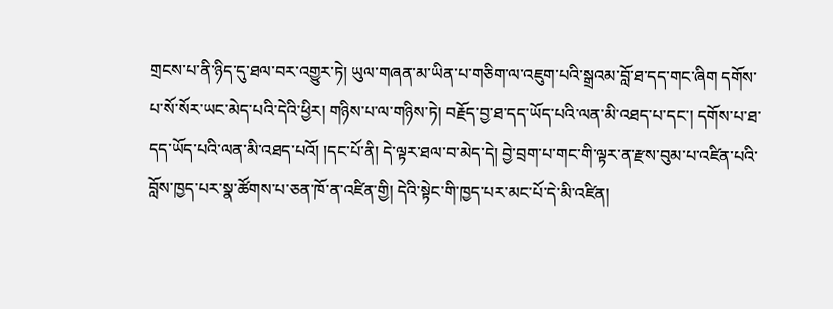གྲངས་པ་ནི་ཉིད་དུ་ཐལ་བར་འགྱུར་ཏེ། ཡུལ་གཞན་མ་ཡིན་པ་གཅིག་ལ་འཇུག་པའི་སྒྲའམ་བློ་ཐ་དད་གང་ཞིག དགོས་པ་སོ་སོར་ཡང་མེད་པའི་དེའི་ཕྱིར། གཉིས་པ་ལ་གཉིས་ཏེ། བརྗོད་བྱ་ཐ་དད་ཡོད་པའི་ལན་མི་འཐད་པ་དང་། དགོས་པ་ཐ་དད་ཡོད་པའི་ལན་མི་འཐད་པའོ། །དང་པོ་ནི། དེ་ལྟར་ཐལ་བ་མེད་དེ། བྱེ་བྲག་པ་གང་གི་ལྟར་ན་རྫས་བུམ་པ་འཛིན་པའི་བློས་ཁྱད་པར་སྣ་ཚོགས་པ་ཅན་ཁོ་ན་འཛིན་གྱི། དེའི་སྟེང་གི་ཁྱད་པར་མང་པོ་དེ་མི་འཛིན།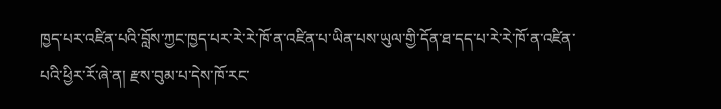ཁྱད་པར་འཛིན་པའི་བློས་ཀྱང་ཁྱད་པར་རེ་རེ་ཁོ་ན་འཛིན་པ་ཡིན་པས་ཡུལ་གྱི་དོན་ཐ་དད་པ་རེ་རེ་ཁོ་ན་འཛིན་པའི་ཕྱིར་རོ་ཞེ་ན། རྫས་བུམ་པ་དེས་ཁོ་རང་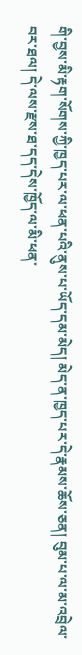གི་བྱས་མི་རྟག་སོགས་ཀྱི་ཁྱད་པར་ལ་ཕན་པའི་ནུས་པ་ཡོད་དམ་མེད། མེད་ན་ཁྱད་པར་དེ་རྣམས་ཆོས་ཅན། བུམ་པ་ལ་མ་འབྲེལ་བར་ཐལ། དེ་ལས་རྫས་ཐ་དད་དེས་ཁྱོད་ལ་མི་ཕན་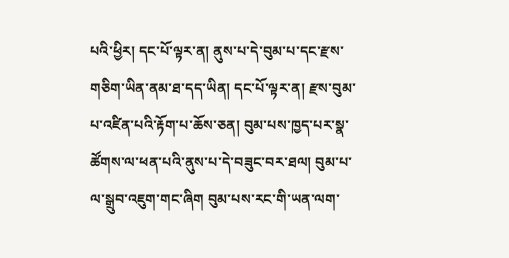པའི་ཕྱིར། དང་པོ་ལྟར་ན། ནུས་པ་དེ་བུམ་པ་དང་རྫས་གཅིག་ཡིན་ནམ་ཐ་དད་ཡིན། དང་པོ་ལྟར་ན། རྫས་བུམ་པ་འཛིན་པའི་རྟོག་པ་ཆོས་ཅན། བུམ་པས་ཁྱད་པར་སྣ་ཚོགས་ལ་ཕན་པའི་ནུས་པ་དེ་བཟུང་བར་ཐལ། བུམ་པ་ལ་སྒྲུབ་འཇུག་གང་ཞིག བུམ་པས་རང་གི་ཡན་ལག་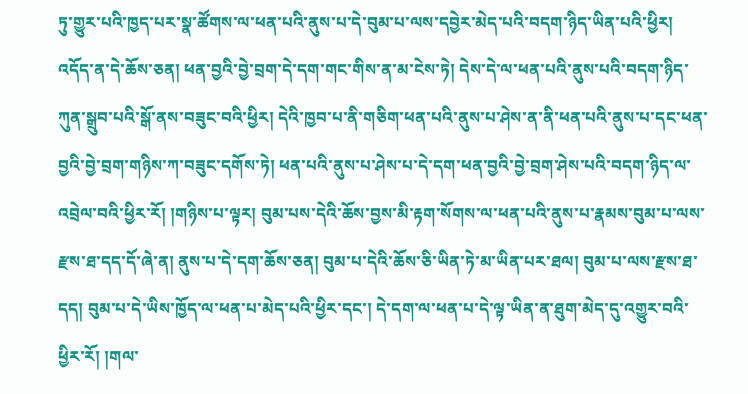ཏུ་གྱུར་པའི་ཁྱད་པར་སྣ་ཚོགས་ལ་ཕན་པའི་ནུས་པ་དེ་བུམ་པ་ལས་དབྱེར་མེད་པའི་བདག་ཉིད་ཡིན་པའི་ཕྱིར། འདོད་ན་དེ་ཆོས་ཅན། ཕན་བྱའི་བྱེ་བྲག་དེ་དག་གང་གིས་ན་མ་ངེས་ཏེ། དེས་དེ་ལ་ཕན་པའི་ནུས་པའི་བདག་ཉིད་ཀུན་སྒྲུབ་པའི་སྒོ་ནས་བཟུང་བའི་ཕྱིར། དེའི་ཁྱབ་པ་ནི་གཅིག་ཕན་པའི་ནུས་པ་ཤེས་ན་ནི་ཕན་པའི་ནུས་པ་དང་ཕན་བྱའི་བྱེ་བྲག་གཉིས་ཀ་བཟུང་དགོས་ཏེ། ཕན་པའི་ནུས་པ་ཤེས་པ་དེ་དག་ཕན་བྱའི་བྱེ་བྲག་ཤེས་པའི་བདག་ཉིད་ལ་འབྲེལ་བའི་ཕྱིར་རོ། །གཉིས་པ་ལྟར། བུམ་པས་དེའི་ཆོས་བྱས་མི་རྟག་སོགས་ལ་ཕན་པའི་ནུས་པ་རྣམས་བུམ་པ་ལས་རྫས་ཐ་དད་དོ་ཞེ་ན། ནུས་པ་དེ་དག་ཆོས་ཅན། བུམ་པ་དེའི་ཆོས་ཅི་ཡིན་ཏེ་མ་ཡིན་པར་ཐལ། བུམ་པ་ལས་རྫས་ཐ་དད། བུམ་པ་དེ་ཡིས་ཁྱོད་ལ་ཕན་པ་མེད་པའི་ཕྱིར་དང་། དེ་དག་ལ་ཕན་པ་དེ་ལྟ་ཡིན་ན་ཐུག་མེད་དུ་འགྱུར་བའི་ཕྱིར་རོ། །གལ་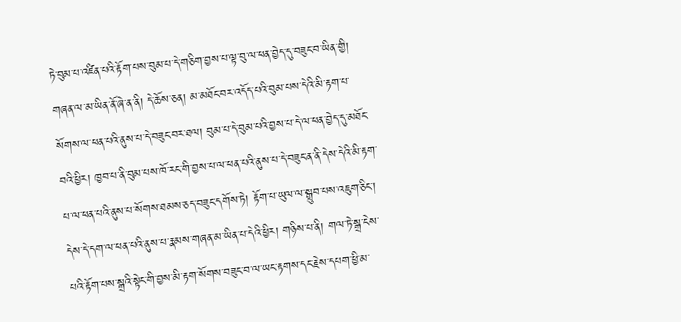ཏེ་བུམ་པ་འཛིན་པའི་རྟོག་པས་བུམ་པ་དེ་གཅིག་བྱས་པ་ལྟ་བུ་ལ་ཕན་བྱེད་དུ་བཟུང་བ་ཡིན་གྱི། གཞན་ལ་མ་ཡིན་ནོ་ཞེ་ན་ནི། དེ་ཆོས་ཅན། མ་མཐོང་བར་འདོད་པའི་བུམ་པས་དེའི་མི་རྟག་པ་སོགས་ལ་ཕན་པའི་ནུས་པ་དེ་བཟུང་བར་ཐལ། བུམ་པ་དེ་བུམ་པའི་བྱས་པ་དེ་ལ་ཕན་བྱེད་དུ་མཐོང་བའི་ཕྱིར། ཁྱབ་པ་ནི་བུམ་པས་ཁོ་རང་གི་བྱས་པ་ལ་ཕན་པའི་ནུས་པ་དེ་བཟུང་ན་ནི་དེས་དེའི་མི་རྟག་པ་ལ་ཕན་པའི་ནུས་པ་སོགས་ཐམས་ཅད་བཟུང་དགོས་ཏེ། རྟོག་པ་ཡུལ་ལ་སྒྲུབ་པས་འཇུག་ཅིང་། དེས་དེ་དག་ལ་ཕན་པའི་ནུས་པ་རྣམས་གཞན་མ་ཡིན་པ་དེའི་ཕྱིར། གཉིས་པ་ནི། གལ་ཏེ་སྒྲ་ངེས་པའི་རྟོག་པས་སྒྲའི་སྟེང་གི་བྱས་མི་རྟག་སོགས་བཟུང་བ་ལ་ཡང་རྟགས་དང་རྗེས་དཔག་ཕྱི་མ་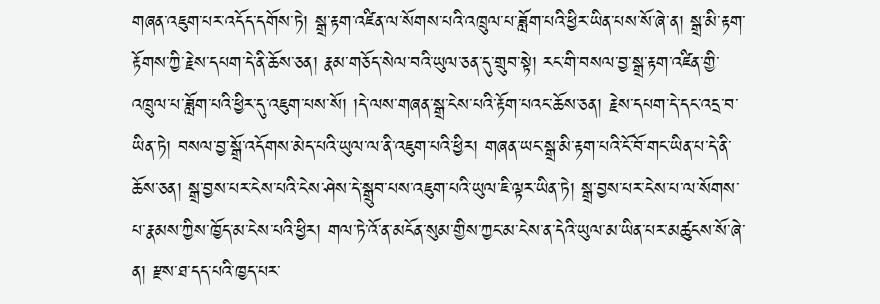གཞན་འཇུག་པར་འདོད་དགོས་ཏེ། སྒྲ་རྟག་འཛིན་ལ་སོགས་པའི་འཁྲུལ་པ་ཟློག་པའི་ཕྱིར་ཡིན་པས་སོ་ཞེ་ན། སྒྲ་མི་རྟག་རྟོགས་ཀྱི་རྗེས་དཔག་དེ་ནི་ཆོས་ཅན། རྣམ་གཅོད་སེལ་བའི་ཡུལ་ཅན་དུ་གྲུབ་སྟེ། རང་གི་བསལ་བྱ་སྒྲ་རྟག་འཛིན་གྱི་འཁྲུལ་པ་ཟློག་པའི་ཕྱིར་དུ་འཇུག་པས་སོ། །དེ་ལས་གཞན་སྒྲ་ངེས་པའི་རྟོག་པའང་ཆོས་ཅན། རྗེས་དཔག་དེ་དང་འདྲ་བ་ཡིན་ཏེ། བསལ་བྱ་སྒྲོ་འདོགས་མེད་པའི་ཡུལ་ལ་ནི་འཇུག་པའི་ཕྱིར། གཞན་ཡང་སྒྲ་མི་རྟག་པའི་ངོ་བོ་གང་ཡིན་པ་དེ་ནི་ཆོས་ཅན། སྒྲ་བྱས་པར་ངེས་པའི་ངེས་ཤེས་དེ་སྒྲུབ་པས་འཇུག་པའི་ཡུལ་ཇི་ལྟར་ཡིན་ཏེ། སྒྲ་བྱས་པར་ངེས་པ་ལ་སོགས་པ་རྣམས་ཀྱིས་ཁྱོད་མ་ངེས་པའི་ཕྱིར། གལ་ཏེ་འོ་ན་མངོན་སུམ་གྱིས་ཀྱང་མ་ངེས་ན་དེའི་ཡུལ་མ་ཡིན་པར་མཚུངས་སོ་ཞེ་ན། རྫས་ཐ་དད་པའི་ཁྱད་པར་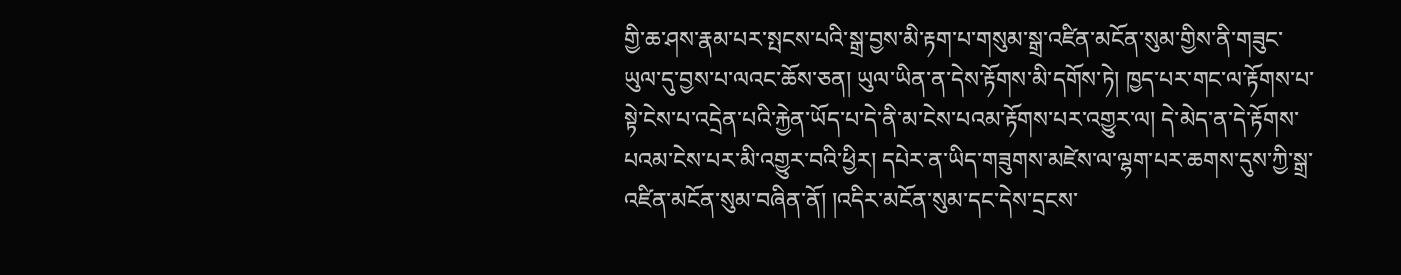གྱི་ཆ་ཤས་རྣམ་པར་སྤངས་པའི་སྒྲ་བྱས་མི་རྟག་པ་གསུམ་སྒྲ་འཛིན་མངོན་སུམ་གྱིས་ནི་གཟུང་ཡུལ་དུ་བྱས་པ་ལའང་ཆོས་ཅན། ཡུལ་ཡིན་ན་དེས་རྟོགས་མི་དགོས་ཏེ། ཁྱད་པར་གང་ལ་རྟོགས་པ་སྟེ་ངེས་པ་འདྲེན་པའི་རྐྱེན་ཡོད་པ་དེ་ནི་མ་ངེས་པའམ་རྟོགས་པར་འགྱུར་ལ། དེ་མེད་ན་དེ་རྟོགས་པའམ་ངེས་པར་མི་འགྱུར་བའི་ཕྱིར། དཔེར་ན་ཡིད་གཟུགས་མཛེས་ལ་ལྷག་པར་ཆགས་དུས་ཀྱི་སྒྲ་འཛིན་མངོན་སུམ་བཞིན་ནོ། །འདིར་མངོན་སུམ་དང་དེས་དྲངས་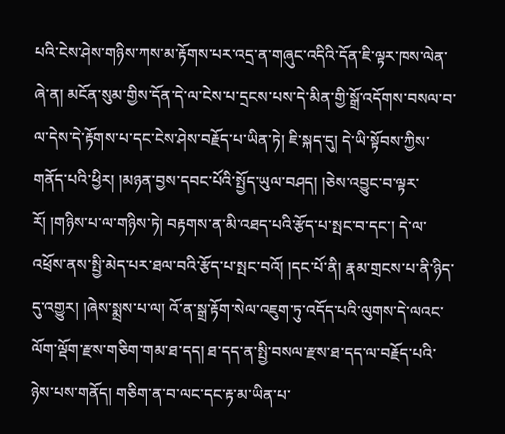པའི་ངེས་ཤེས་གཉིས་ཀས་མ་རྟོགས་པར་འདྲ་ན་གཞུང་འདིའི་དོན་ཇི་ལྟར་ཁས་ལེན་ཞེ་ན། མངོན་སུམ་གྱིས་དོན་དེ་ལ་ངེས་པ་དྲངས་པས་དེ་མིན་གྱི་སྒྲོ་འདོགས་བསལ་བ་ལ་དེས་དེ་རྟོགས་པ་དང་ངེས་ཤེས་བརྗོད་པ་ཡིན་ཏེ། ཇི་སྐད་དུ། དེ་ཡི་སྟོབས་ཀྱིས་གནོད་པའི་ཕྱིར། །མཉན་བྱས་དབང་པོའི་སྤྱོད་ཡུལ་བཤད། །ཅེས་འབྱུང་བ་ལྟར་རོ། །གཉིས་པ་ལ་གཉིས་ཏེ། བརྟགས་ན་མི་འཐད་པའི་རྩོད་པ་སྤང་བ་དང་། དེ་ལ་འཕྲོས་ནས་སྤྱི་མེད་པར་ཐལ་བའི་རྩོད་པ་སྤང་བའོ། །དང་པོ་ནི། རྣམ་གྲངས་པ་ནི་ཉིད་དུ་འགྱུར། །ཞེས་སྨྲས་པ་ལ། འོ་ན་སྒྲ་རྟོག་སེལ་འཇུག་ཏུ་འདོད་པའི་ལུགས་དེ་ལའང་ལོག་ལྡོག་རྫས་གཅིག་གམ་ཐ་དད། ཐ་དད་ན་སྤྱི་བསལ་རྫས་ཐ་དད་ལ་བརྗོད་པའི་ཉེས་པས་གནོད། གཅིག་ན་བ་ལང་དང་རྟ་མ་ཡིན་པ་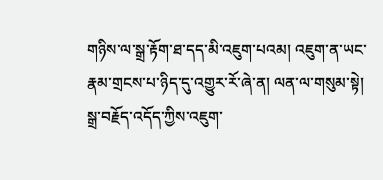གཉིས་ལ་སྒྲ་རྟོག་ཐ་དད་མི་འཇུག་པའམ། འཇུག་ན་ཡང་རྣམ་གྲངས་པ་ཉིད་དུ་འགྱུར་རོ་ཞེ་ན། ལན་ལ་གསུམ་སྟེ། སྒྲ་བརྗོད་འདོད་ཀྱིས་འཇུག་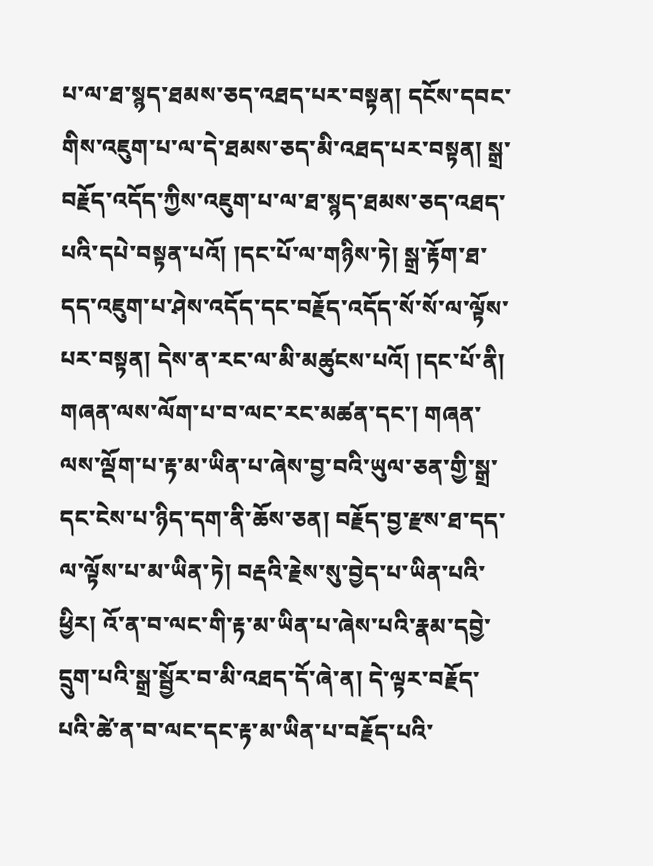པ་ལ་ཐ་སྙད་ཐམས་ཅད་འཐད་པར་བསྟན། དངོས་དབང་གིས་འཇུག་པ་ལ་དེ་ཐམས་ཅད་མི་འཐད་པར་བསྟན། སྒྲ་བརྗོད་འདོད་ཀྱིས་འཇུག་པ་ལ་ཐ་སྙད་ཐམས་ཅད་འཐད་པའི་དཔེ་བསྟན་པའོ། །དང་པོ་ལ་གཉིས་ཏེ། སྒྲ་རྟོག་ཐ་དད་འཇུག་པ་ཤེས་འདོད་དང་བརྗོད་འདོད་སོ་སོ་ལ་ལྟོས་པར་བསྟན། དེས་ན་རང་ལ་མི་མཚུངས་པའོ། །དང་པོ་ནི། གཞན་ལས་ལོག་པ་བ་ལང་རང་མཚན་དང་། གཞན་ལས་ལྡོག་པ་རྟ་མ་ཡིན་པ་ཞེས་བྱ་བའི་ཡུལ་ཅན་གྱི་སྒྲ་དང་ངེས་པ་ཉིད་དག་ནི་ཆོས་ཅན། བརྗོད་བྱ་རྫས་ཐ་དད་ལ་ལྟོས་པ་མ་ཡིན་ཏེ། བརྡའི་རྗེས་སུ་བྱེད་པ་ཡིན་པའི་ཕྱིར། འོ་ན་བ་ལང་གི་རྟ་མ་ཡིན་པ་ཞེས་པའི་རྣམ་དབྱེ་དྲུག་པའི་སྒྲ་སྦྱོར་བ་མི་འཐད་དོ་ཞེ་ན། དེ་ལྟར་བརྗོད་པའི་ཚེ་ན་བ་ལང་དང་རྟ་མ་ཡིན་པ་བརྗོད་པའི་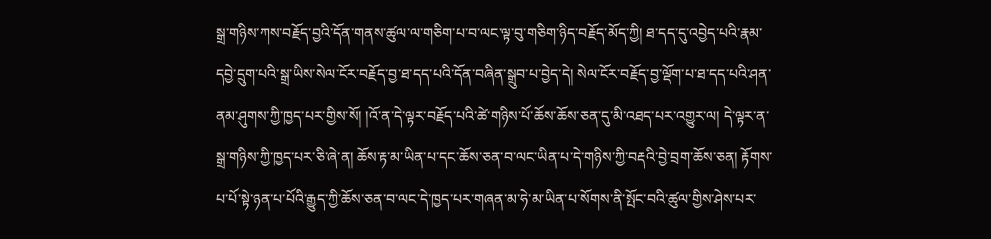སྒྲ་གཉིས་ཀས་བརྗོད་བྱའི་དོན་གནས་ཚུལ་ལ་གཅིག་པ་བ་ལང་ལྟ་བུ་གཅིག་ཉིད་བརྗོད་མོད་ཀྱི། ཐ་དད་དུ་འབྱེད་པའི་རྣམ་དབྱེ་དྲུག་པའི་སྒྲ་ཡིས་སེལ་ངོར་བརྗོད་བྱ་ཐ་དད་པའི་དོན་བཞིན་སྒྲུབ་པ་བྱེད་དེ། སེལ་ངོར་བརྗོད་བྱ་ལྡོག་པ་ཐ་དད་པའི་ཤན་ནམ་ཤུགས་ཀྱི་ཁྱད་པར་གྱིས་སོ། །འོ་ན་དེ་ལྟར་བརྗོད་པའི་ཚེ་གཉིས་པོ་ཆོས་ཆོས་ཅན་དུ་མི་འཐད་པར་འགྱུར་ལ། དེ་ལྟར་ན་སྒྲ་གཉིས་ཀྱི་ཁྱད་པར་ཅི་ཞེ་ན། ཆོས་རྟ་མ་ཡིན་པ་དང་ཆོས་ཅན་བ་ལང་ཡིན་པ་དེ་གཉིས་ཀྱི་བརྡའི་བྱེ་བྲག་ཆོས་ཅན། རྟོགས་པ་པོ་སྟེ་ཉན་པ་པོའི་རྒྱུད་ཀྱི་ཆོས་ཅན་བ་ལང་དེ་ཁྱད་པར་གཞན་མ་ཧེ་མ་ཡིན་པ་སོགས་ནི་སྤོང་བའི་ཚུལ་གྱིས་ཤེས་པར་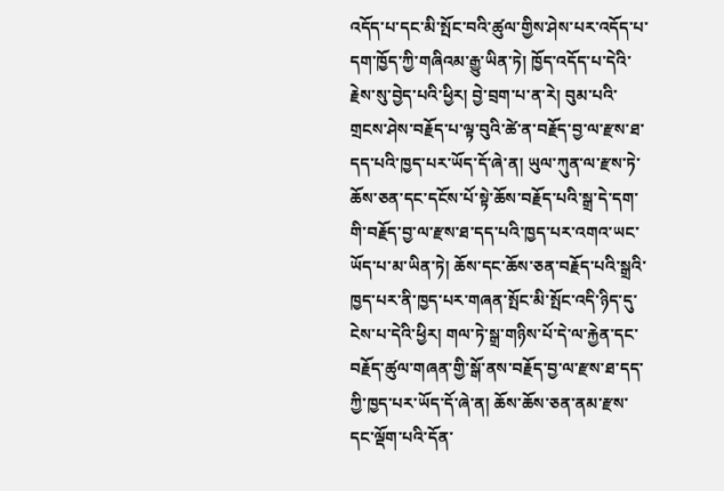འདོད་པ་དང་མི་སྤོང་བའི་ཚུལ་གྱིས་ཤེས་པར་འདོད་པ་དག་ཁྱོད་ཀྱི་གཞིའམ་རྒྱུ་ཡིན་ཏེ། ཁྱོད་འདོད་པ་དེའི་རྗེས་སུ་བྱེད་པའི་ཕྱིར། བྱེ་བྲག་པ་ན་རེ། བུམ་པའི་གྲངས་ཤེས་བརྗོད་པ་ལྟ་བུའི་ཚེ་ན་བརྗོད་བྱ་ལ་རྫས་ཐ་དད་པའི་ཁྱད་པར་ཡོད་དོ་ཞེ་ན། ཡུལ་ཀུན་ལ་རྫས་ཏེ་ཆོས་ཅན་དང་དངོས་པོ་སྟེ་ཆོས་བརྗོད་པའི་སྒྲ་དེ་དག་གི་བརྗོད་བྱ་ལ་རྫས་ཐ་དད་པའི་ཁྱད་པར་འགའ་ཡང་ཡོད་པ་མ་ཡིན་ཏེ། ཆོས་དང་ཆོས་ཅན་བརྗོད་པའི་སྒྲའི་ཁྱད་པར་ནི་ཁྱད་པར་གཞན་སྤོང་མི་སྤོང་འདི་ཉིད་དུ་ངེས་པ་དེའི་ཕྱིར། གལ་ཏེ་སྒྲ་གཉིས་པོ་དེ་ལ་རྐྱེན་དང་བརྗོད་ཚུལ་གཞན་གྱི་སྒོ་ནས་བརྗོད་བྱ་ལ་རྫས་ཐ་དད་ཀྱི་ཁྱད་པར་ཡོད་དོ་ཞེ་ན། ཆོས་ཆོས་ཅན་ནམ་རྫས་དང་ལྡོག་པའི་དོན་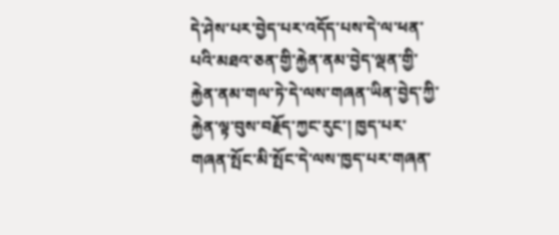དེ་ཤེས་པར་བྱེད་པར་འདོད་པས་དེ་ལ་ཕན་པའི་མཐའ་ཅན་གྱི་རྐྱེན་ནམ་བྱེད་ལྡན་གྱི་རྐྱེན་ནམ་གལ་ཏེ་དེ་ལས་གཞན་ཡིན་བྱེད་ཀྱི་རྐྱེན་ལྟ་བུས་བརྗོད་ཀྱང་རུང་། ཁྱད་པར་གཞན་སྤོང་མི་སྤོང་དེ་ལས་ཁྱད་པར་གཞན་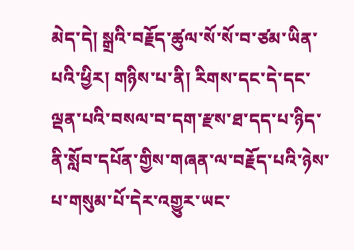མེད་དེ། སྒྲའི་བརྗོད་ཚུལ་སོ་སོ་བ་ཙམ་ཡིན་པའི་ཕྱིར། གཉིས་པ་ནི། རིགས་དང་དེ་དང་ལྡན་པའི་བསལ་བ་དག་རྫས་ཐ་དད་པ་ཉིད་ནི་སློབ་དཔོན་གྱིས་གཞན་ལ་བརྗོད་པའི་ཉེས་པ་གསུམ་པོ་དེར་འགྱུར་ཡང་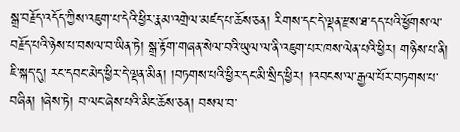སྒྲ་བརྗོད་འདོད་ཀྱིས་འཇུག་པ་དེའི་ཕྱིར་རྣམ་འགྲེལ་མཛད་པ་ཆོས་ཅན། རིགས་དང་དེ་ལྡན་རྫས་ཐ་དད་པའི་ཕྱོགས་ལ་བརྗོད་པའི་ཉེས་པ་བསལ་བ་ཡིན་ཏེ། སྒྲ་རྟོག་གཞན་སེལ་བའི་ཡུལ་ལ་ནི་འཇུག་པར་ཁས་ལེན་པའི་ཕྱིར། གཉིས་པ་ནི། ཇི་སྐད་དུ། རང་དབང་མེད་ཕྱིར་དེ་ལྡན་མིན། །བཏགས་པའི་ཕྱིར་དང་མི་སྲིད་ཕྱིར། །འབངས་ལ་རྒྱལ་པོར་བཏགས་པ་བཞིན། །ཞེས་ཏེ། བ་ལང་ཞེས་པའི་མིང་ཆོས་ཅན། བསལ་བ་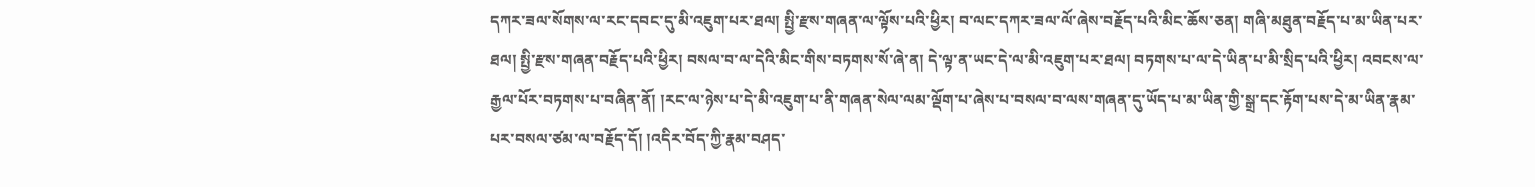དཀར་ཟལ་སོགས་ལ་རང་དབང་དུ་མི་འཇུག་པར་ཐལ། སྤྱི་རྫས་གཞན་ལ་ལྟོས་པའི་ཕྱིར། བ་ལང་དཀར་ཟལ་ལོ་ཞེས་བརྗོད་པའི་མིང་ཆོས་ཅན། གཞི་མཐུན་བརྗོད་པ་མ་ཡིན་པར་ཐལ། སྤྱི་རྫས་གཞན་བརྗོད་པའི་ཕྱིར། བསལ་བ་ལ་དེའི་མིང་གིས་བཏགས་སོ་ཞེ་ན། དེ་ལྟ་ན་ཡང་དེ་ལ་མི་འཇུག་པར་ཐལ། བཏགས་པ་ལ་དེ་ཡིན་པ་མི་སྲིད་པའི་ཕྱིར། འབངས་ལ་རྒྱལ་པོར་བཏགས་པ་བཞིན་ནོ། །རང་ལ་ཉེས་པ་དེ་མི་འཇུག་པ་ནི་གཞན་སེལ་ལམ་ལྡོག་པ་ཞེས་པ་བསལ་བ་ལས་གཞན་དུ་ཡོད་པ་མ་ཡིན་གྱི་སྒྲ་དང་རྟོག་པས་དེ་མ་ཡིན་རྣམ་པར་བསལ་ཙམ་ལ་བརྗོད་དོ། །འདིར་བོད་ཀྱི་རྣམ་བཤད་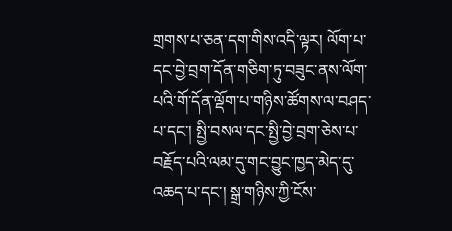གྲགས་པ་ཅན་དག་གིས་འདི་ལྟར། ལོག་པ་དང་བྱེ་བྲག་དོན་གཅིག་ཏུ་བཟུང་ནས་ལོག་པའི་གོ་དོན་ལྡོག་པ་གཉིས་ཚོགས་ལ་བཤད་པ་དང་། སྤྱི་བསལ་དང་སྤྱི་བྱེ་བྲག་ཅེས་པ་བརྗོད་པའི་ལམ་དུ་གང་བྱུང་ཁྱད་མེད་དུ་འཆད་པ་དང་། སྒྲ་གཉིས་ཀྱི་ངོས་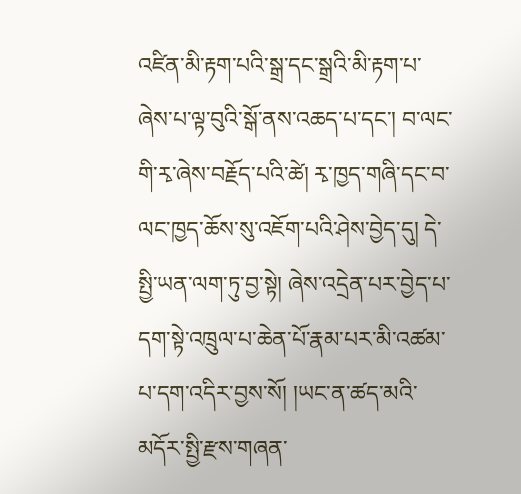འཛིན་མི་རྟག་པའི་སྒྲ་དང་སྒྲའི་མི་རྟག་པ་ཞེས་པ་ལྟ་བུའི་སྒོ་ནས་འཆད་པ་དང་། བ་ལང་གི་རྭ་ཞེས་བརྗོད་པའི་ཚེ། རྭ་ཁྱད་གཞི་དང་བ་ལང་ཁྱད་ཆོས་སུ་འཇོག་པའི་ཤེས་བྱེད་དུ། དེ་སྤྱི་ཡན་ལག་ཏུ་བྱ་སྟེ། ཞེས་འདྲེན་པར་བྱེད་པ་དག་སྟེ་འཁྲུལ་པ་ཆེན་པོ་རྣམ་པར་མི་འཚམ་པ་དག་འདིར་བྱས་སོ། །ཡང་ན་ཚད་མའི་མདོར་སྤྱི་རྫས་གཞན་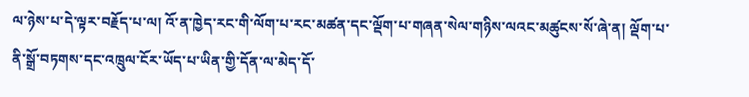ལ་ཉེས་པ་དེ་ལྟར་བརྗོད་པ་ལ། འོ་ན་ཁྱེད་རང་གི་ལོག་པ་རང་མཚན་དང་ལྡོག་པ་གཞན་སེལ་གཉིས་ལའང་མཚུངས་སོ་ཞེ་ན། ལྡོག་པ་ནི་སྒྲོ་བཏགས་དང་འཁྲུལ་ངོར་ཡོད་པ་ཡིན་གྱི་དོན་ལ་མེད་དོ་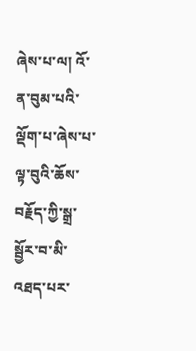ཞེས་པ་ལ། འོ་ན་བུམ་པའི་ལྡོག་པ་ཞེས་པ་ལྟ་བུའི་ཆོས་བརྗོད་ཀྱི་སྒྲ་སྦྱོར་བ་མི་འཐད་པར་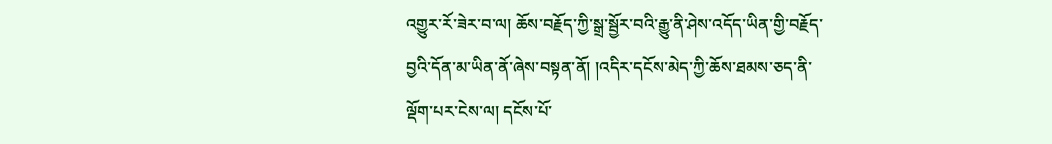འགྱུར་རོ་ཟེར་བ་ལ། ཆོས་བརྗོད་ཀྱི་སྒྲ་སྦྱོར་བའི་རྒྱུ་ནི་ཤེས་འདོད་ཡིན་གྱི་བརྗོད་བྱའི་དོན་མ་ཡིན་ནོ་ཞེས་བསྟན་ནོ། །འདིར་དངོས་མེད་ཀྱི་ཆོས་ཐམས་ཅད་ནི་ལྡོག་པར་ངེས་ལ། དངོས་པོ་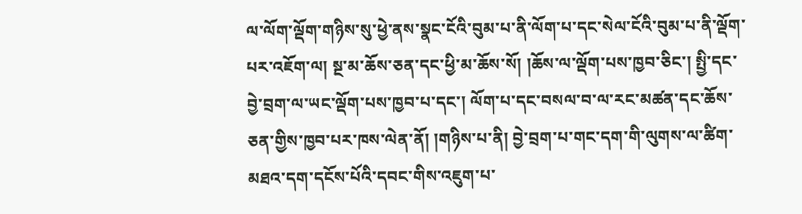ལ་ལོག་ལྡོག་གཉིས་སུ་ཕྱེ་ནས་སྣང་ངོའི་བུམ་པ་ནི་ལོག་པ་དང་སེལ་ངོའི་བུམ་པ་ནི་ལྡོག་པར་འཇོག་ལ། སྔ་མ་ཆོས་ཅན་དང་ཕྱི་མ་ཆོས་སོ། །ཆོས་ལ་ལྡོག་པས་ཁྱབ་ཅིང་། སྤྱི་དང་བྱེ་བྲག་ལ་ཡང་ལྡོག་པས་ཁྱབ་པ་དང་། ལོག་པ་དང་བསལ་བ་ལ་རང་མཚན་དང་ཆོས་ཅན་གྱིས་ཁྱབ་པར་ཁས་ལེན་ནོ། །གཉིས་པ་ནི། བྱེ་བྲག་པ་གང་དག་གི་ལུགས་ལ་ཚིག་མཐའ་དག་དངོས་པོའི་དབང་གིས་འཇུག་པ་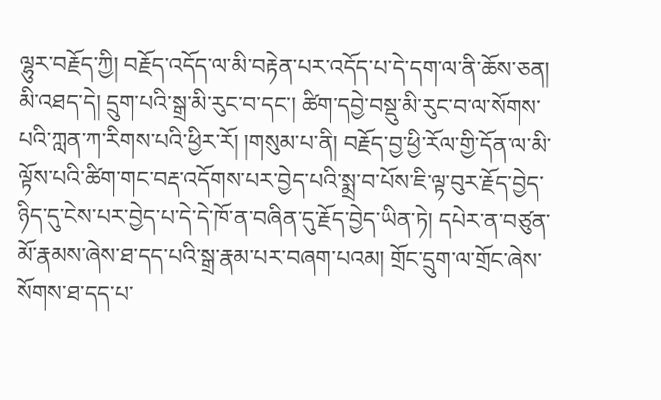ལྷུར་བརྗོད་ཀྱི། བརྗོད་འདོད་ལ་མི་བརྟེན་པར་འདོད་པ་དེ་དག་ལ་ནི་ཆོས་ཅན། མི་འཐད་དེ། དྲུག་པའི་སྒྲ་མི་རུང་བ་དང་། ཚིག་དབྱེ་བསྡུ་མི་རུང་བ་ལ་སོགས་པའི་ཀླན་ཀ་རིགས་པའི་ཕྱིར་རོ། །གསུམ་པ་ནི། བརྗོད་བྱ་ཕྱི་རོལ་གྱི་དོན་ལ་མི་ལྟོས་པའི་ཚིག་གང་བརྡ་འདོགས་པར་བྱེད་པའི་སྨྲ་བ་པོས་ཇི་ལྟ་བུར་རྗོད་བྱེད་ཉིད་དུ་ངེས་པར་བྱེད་པ་དེ་དེ་ཁོ་ན་བཞིན་དུ་རྗོད་བྱེད་ཡིན་ཏེ། དཔེར་ན་བཙུན་མོ་རྣམས་ཞེས་ཐ་དད་པའི་སྒྲ་རྣམ་པར་བཞག་པའམ། གྲོང་དྲུག་ལ་གྲོང་ཞེས་སོགས་ཐ་དད་པ་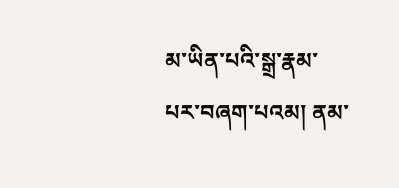མ་ཡིན་པའི་སྒྲ་རྣམ་པར་བཞག་པའམ། ནམ་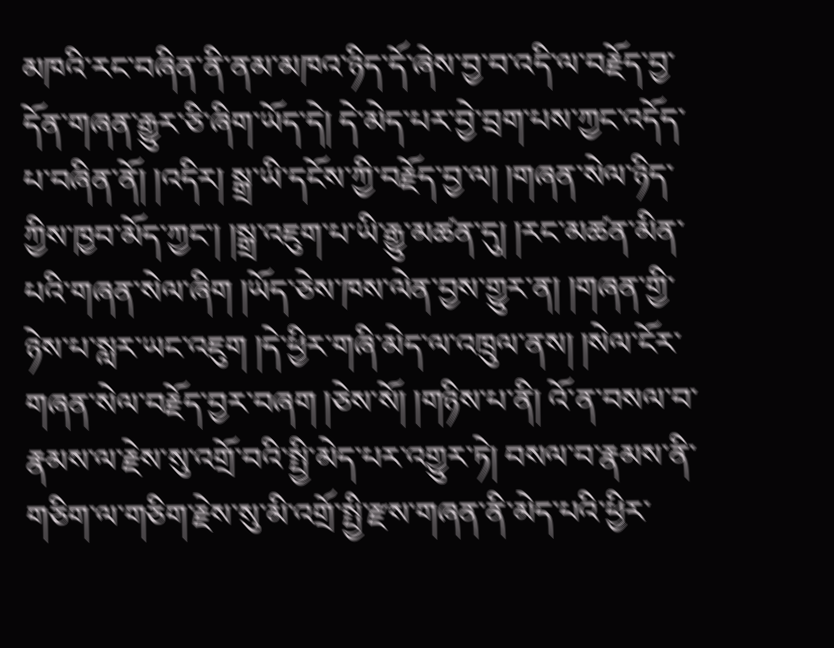མཁའི་རང་བཞིན་ནི་ནམ་མཁའ་ཉིད་དོ་ཞེས་བྱ་བ་འདི་ལ་བརྗོད་བྱ་དོན་གཞན་རྒྱུར་ཅི་ཞིག་ཡོད་དེ། དེ་མེད་པར་བྱེ་བྲག་པས་ཀྱང་འདོད་པ་བཞིན་ནོ། །འདིར། སྒྲ་ཡི་དངོས་ཀྱི་བརྗོད་བྱ་ལ། །གཞན་སེལ་ཉིད་ཀྱིས་ཁྱབ་མོད་ཀྱང་། །སྒྲ་འཇུག་པ་ཡི་རྒྱུ་མཚན་དུ། །རང་མཚན་མིན་པའི་གཞན་སེལ་ཞིག །ཡོད་ཅེས་ཁས་ལེན་བྱས་གྱུར་ན། །གཞན་གྱི་ཉེས་པ་སླར་ཡང་འཇུག །དེ་ཕྱིར་གཞི་མེད་ལ་འཁྲུལ་ནས། །སེལ་ངོར་གཞན་སེལ་བརྗོད་བྱར་བཞག །ཅེས་སོ། །གཉིས་པ་ནི། འོ་ན་བསལ་བ་རྣམས་ལ་རྗེས་སུ་འགྲོ་བའི་སྤྱི་མེད་པར་འགྱུར་ཏེ། བསལ་བ་རྣམས་ནི་གཅིག་ལ་གཅིག་རྗེས་སུ་མི་འགྲོ་སྤྱི་རྫས་གཞན་ནི་མེད་པའི་ཕྱིར་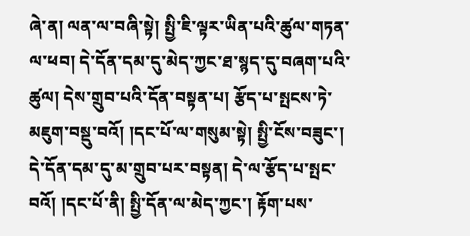ཞེ་ན། ལན་ལ་བཞི་སྟེ། སྤྱི་ཇི་ལྟར་ཡིན་པའི་ཚུལ་གཏན་ལ་ཕབ། དེ་དོན་དམ་དུ་མེད་ཀྱང་ཐ་སྙད་དུ་བཞག་པའི་ཚུལ། དེས་གྲུབ་པའི་དོན་བསྟན་པ། རྩོད་པ་སྤངས་ཏེ་མཇུག་བསྡུ་བའོ། །དང་པོ་ལ་གསུམ་སྟེ། སྤྱི་ངོས་བཟུང་། དེ་དོན་དམ་དུ་མ་གྲུབ་པར་བསྟན། དེ་ལ་རྩོད་པ་སྤང་བའོ། །དང་པོ་ནི། སྤྱི་དོན་ལ་མེད་ཀྱང་། རྟོག་པས་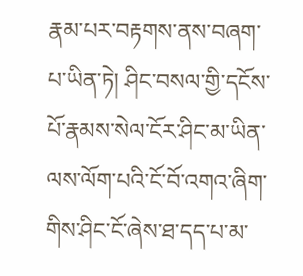རྣམ་པར་བརྟགས་ནས་བཞག་པ་ཡིན་ཏེ། ཤིང་བསལ་གྱི་དངོས་པོ་རྣམས་སེལ་ངོར་ཤིང་མ་ཡིན་ལས་ལོག་པའི་ངོ་བོ་འགའ་ཞིག་གིས་ཤིང་ངོ་ཞེས་ཐ་དད་པ་མ་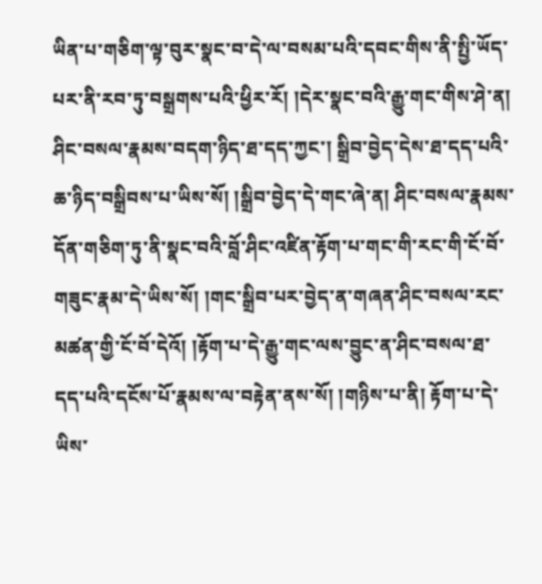ཡིན་པ་གཅིག་ལྟ་བུར་སྣང་བ་དེ་ལ་བསམ་པའི་དབང་གིས་ནི་སྤྱི་ཡོད་པར་ནི་རབ་ཏུ་བསྒྲགས་པའི་ཕྱིར་རོ། །དེར་སྣང་བའི་རྒྱུ་གང་གིས་ཤེ་ན། ཤིང་བསལ་རྣམས་བདག་ཉིད་ཐ་དད་ཀྱང་། སྒྲིབ་བྱེད་དེས་ཐ་དད་པའི་ཆ་ཉིད་བསྒྲིབས་པ་ཡིས་སོ། །སྒྲིབ་བྱེད་དེ་གང་ཞེ་ན། ཤིང་བསལ་རྣམས་དོན་གཅིག་ཏུ་ནི་སྣང་བའི་བློ་ཤིང་འཛིན་རྟོག་པ་གང་གི་རང་གི་ངོ་བོ་གཟུང་རྣམ་དེ་ཡིས་སོ། །གང་སྒྲིབ་པར་བྱེད་ན་གཞན་ཤིང་བསལ་རང་མཚན་གྱི་ངོ་བོ་དེའོ། །རྟོག་པ་དེ་རྒྱུ་གང་ལས་བྱུང་ན་ཤིང་བསལ་ཐ་དད་པའི་དངོས་པོ་རྣམས་ལ་བརྟེན་ནས་སོ། །གཉིས་པ་ནི། རྟོག་པ་དེ་ཡིས་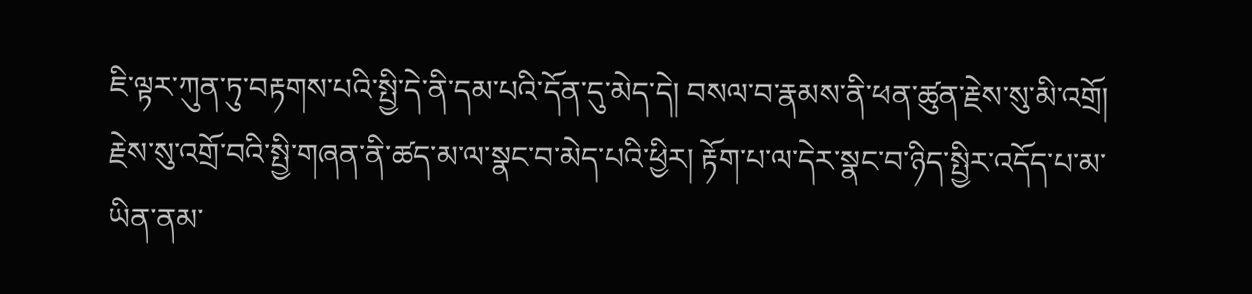ཇི་ལྟར་ཀུན་ཏུ་བརྟགས་པའི་སྤྱི་དེ་ནི་དམ་པའི་དོན་དུ་མེད་དེ། བསལ་བ་རྣམས་ནི་ཕན་ཚུན་རྗེས་སུ་མི་འགྲོ། རྗེས་སུ་འགྲོ་བའི་སྤྱི་གཞན་ནི་ཚད་མ་ལ་སྣང་བ་མེད་པའི་ཕྱིར། རྟོག་པ་ལ་དེར་སྣང་བ་ཉིད་སྤྱིར་འདོད་པ་མ་ཡིན་ནམ་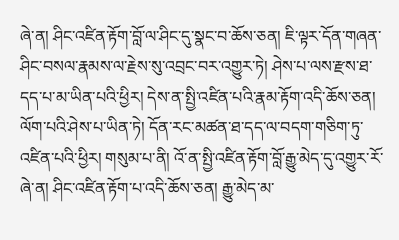ཞེ་ན། ཤིང་འཛིན་རྟོག་བློ་ལ་ཤིང་དུ་སྣང་བ་ཆོས་ཅན། ཇི་ལྟར་དོན་གཞན་ཤིང་བསལ་རྣམས་ལ་རྗེས་སུ་འབྲང་བར་འགྱུར་ཏེ། ཤེས་པ་ལས་རྫས་ཐ་དད་པ་མ་ཡིན་པའི་ཕྱིར། དེས་ན་སྤྱི་འཛིན་པའི་རྣམ་རྟོག་འདི་ཆོས་ཅན། ལོག་པའི་ཤེས་པ་ཡིན་ཏེ། དོན་རང་མཚན་ཐ་དད་ལ་བདག་གཅིག་ཏུ་འཛིན་པའི་ཕྱིར། གསུམ་པ་ནི། འོ་ན་སྤྱི་འཛིན་རྟོག་བློ་རྒྱུ་མེད་དུ་འགྱུར་རོ་ཞེ་ན། ཤིང་འཛིན་རྟོག་པ་འདི་ཆོས་ཅན། རྒྱུ་མེད་མ་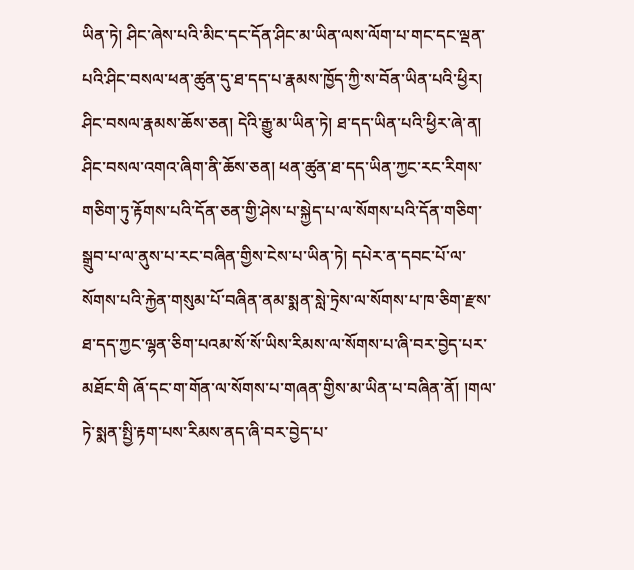ཡིན་ཏེ། ཤིང་ཞེས་པའི་མིང་དང་དོན་ཤིང་མ་ཡིན་ལས་ལོག་པ་གང་དང་ལྡན་པའི་ཤིང་བསལ་ཕན་ཚུན་དུ་ཐ་དད་པ་རྣམས་ཁྱོད་ཀྱི་ས་བོན་ཡིན་པའི་ཕྱིར། ཤིང་བསལ་རྣམས་ཆོས་ཅན། དེའི་རྒྱུ་མ་ཡིན་ཏེ། ཐ་དད་ཡིན་པའི་ཕྱིར་ཞེ་ན། ཤིང་བསལ་འགའ་ཞིག་ནི་ཆོས་ཅན། ཕན་ཚུན་ཐ་དད་ཡིན་ཀྱང་རང་རིགས་གཅིག་ཏུ་རྟོགས་པའི་དོན་ཅན་གྱི་ཤེས་པ་སྐྱེད་པ་ལ་སོགས་པའི་དོན་གཅིག་སྒྲུབ་པ་ལ་ནུས་པ་རང་བཞིན་གྱིས་ངེས་པ་ཡིན་ཏེ། དཔེར་ན་དབང་པོ་ལ་སོགས་པའི་རྐྱེན་གསུམ་པོ་བཞིན་ནམ་སྨན་སླེ་ཏྲེས་ལ་སོགས་པ་ཁ་ཅིག་རྫས་ཐ་དད་ཀྱང་ལྷན་ཅིག་པའམ་སོ་སོ་ཡིས་རིམས་ལ་སོགས་པ་ཞི་བར་བྱེད་པར་མཐོང་གི ཞོ་དང་ག་གོན་ལ་སོགས་པ་གཞན་གྱིས་མ་ཡིན་པ་བཞིན་ནོ། །གལ་ཏེ་སྨན་སྤྱི་རྟག་པས་རིམས་ནད་ཞི་བར་བྱེད་པ་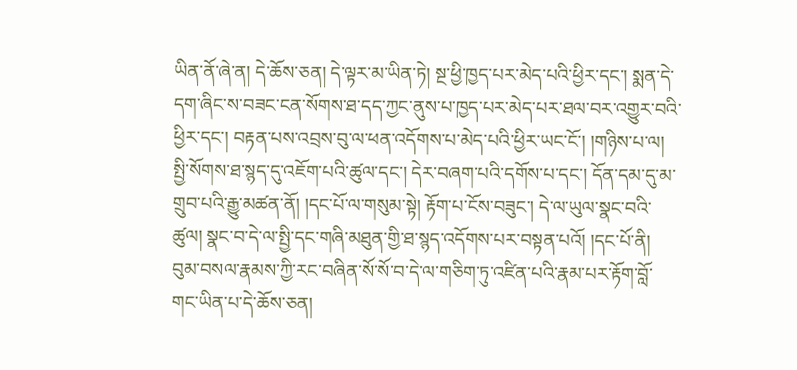ཡིན་ནོ་ཞེ་ན། དེ་ཆོས་ཅན། དེ་ལྟར་མ་ཡིན་ཏེ། སྔ་ཕྱི་ཁྱད་པར་མེད་པའི་ཕྱིར་དང་། སྨན་དེ་དག་ཞིང་ས་བཟང་ངན་སོགས་ཐ་དད་ཀྱང་ནུས་པ་ཁྱད་པར་མེད་པར་ཐལ་བར་འགྱུར་བའི་ཕྱིར་དང་། བརྟན་པས་འབྲས་བུ་ལ་ཕན་འདོགས་པ་མེད་པའི་ཕྱིར་ཡང་ངོ་། །གཉིས་པ་ལ། སྤྱི་སོགས་ཐ་སྙད་དུ་འཇོག་པའི་ཚུལ་དང་། དེར་བཞག་པའི་དགོས་པ་དང་། དོན་དམ་དུ་མ་གྲུབ་པའི་རྒྱུ་མཚན་ནོ། །དང་པོ་ལ་གསུམ་སྟེ། རྟོག་པ་ངོས་བཟུང་། དེ་ལ་ཡུལ་སྣང་བའི་ཚུལ། སྣང་བ་དེ་ལ་སྤྱི་དང་གཞི་མཐུན་གྱི་ཐ་སྙད་འདོགས་པར་བསྟན་པའོ། །དང་པོ་ནི། བུམ་བསལ་རྣམས་ཀྱི་རང་བཞིན་སོ་སོ་བ་དེ་ལ་གཅིག་ཏུ་འཛིན་པའི་རྣམ་པར་རྟོག་བློ་གང་ཡིན་པ་དེ་ཆོས་ཅན།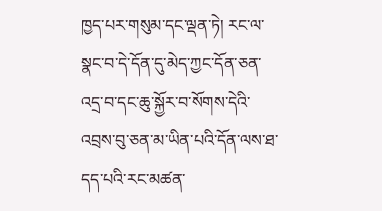ཁྱད་པར་གསུམ་དང་ལྡན་ཏེ། རང་ལ་སྣང་བ་དེ་དོན་དུ་མེད་ཀྱང་དོན་ཅན་འདྲ་བ་དང་ཆུ་སྐྱོར་བ་སོགས་དེའི་འབྲས་བུ་ཅན་མ་ཡིན་པའི་དོན་ལས་ཐ་དད་པའི་རང་མཚན་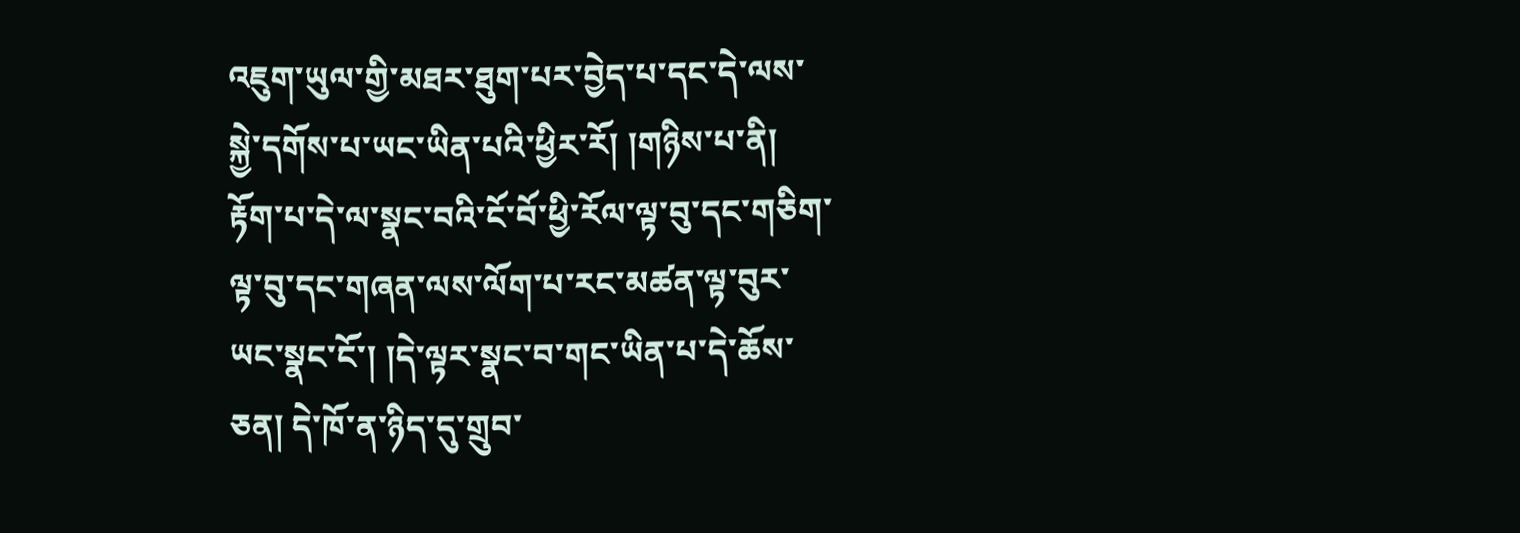འཇུག་ཡུལ་གྱི་མཐར་ཐུག་པར་བྱེད་པ་དང་དེ་ལས་སྐྱེ་དགོས་པ་ཡང་ཡིན་པའི་ཕྱིར་རོ། །གཉིས་པ་ནི། རྟོག་པ་དེ་ལ་སྣང་བའི་ངོ་བོ་ཕྱི་རོལ་ལྟ་བུ་དང་གཅིག་ལྟ་བུ་དང་གཞན་ལས་ལོག་པ་རང་མཚན་ལྟ་བུར་ཡང་སྣང་ངོ་། །དེ་ལྟར་སྣང་བ་གང་ཡིན་པ་དེ་ཆོས་ཅན། དེ་ཁོ་ན་ཉིད་དུ་གྲུབ་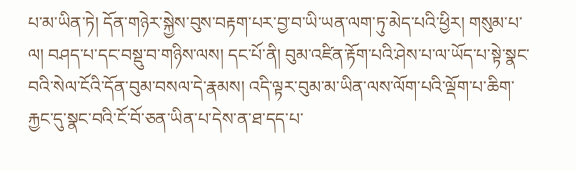པ་མ་ཡིན་ཏེ། དོན་གཉེར་སྐྱེས་བུས་བརྟག་པར་བྱ་བ་ཡི་ཡན་ལག་ཏུ་མེད་པའི་ཕྱིར། གསུམ་པ་ལ། བཤད་པ་དང་བསྡུ་བ་གཉིས་ལས། དང་པོ་ནི། བུམ་འཛིན་རྟོག་པའི་ཤེས་པ་ལ་ཡོད་པ་སྟེ་སྣང་བའི་སེལ་ངོའི་དོན་བུམ་བསལ་དེ་རྣམས། འདི་ལྟར་བུམ་མ་ཡིན་ལས་ལོག་པའི་ལྡོག་པ་ཆིག་རྐྱང་དུ་སྣང་བའི་ངོ་བོ་ཅན་ཡིན་པ་དེས་ན་ཐ་དད་པ་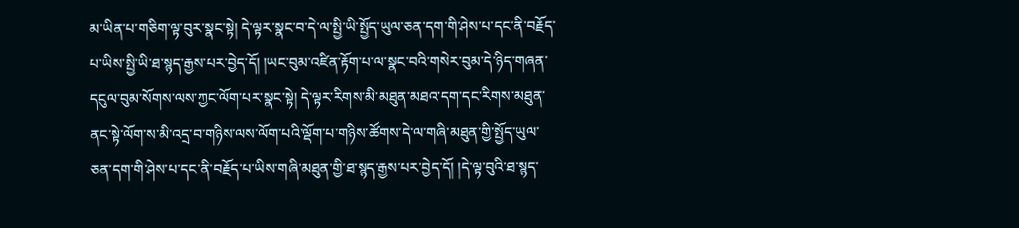མ་ཡིན་པ་གཅིག་ལྟ་བུར་སྣང་སྟེ། དེ་ལྟར་སྣང་བ་དེ་ལ་སྤྱི་ཡི་སྤྱོད་ཡུལ་ཅན་དག་གི་ཤེས་པ་དང་ནི་བརྗོད་པ་ཡིས་སྤྱི་ཡི་ཐ་སྙད་རྒྱས་པར་བྱེད་དོ། །ཡང་བུམ་འཛིན་རྟོག་པ་ལ་སྣང་བའི་གསེར་བུམ་དེ་ཉིད་གཞན་དངུལ་བུམ་སོགས་ལས་ཀྱང་ལོག་པར་སྣང་སྟེ། དེ་ལྟར་རིགས་མི་མཐུན་མཐའ་དག་དང་རིགས་མཐུན་ནང་སྟེ་ལོག་ས་མི་འདྲ་བ་གཉིས་ལས་ལོག་པའི་ལྡོག་པ་གཉིས་ཚོགས་དེ་ལ་གཞི་མཐུན་གྱི་སྤྱོད་ཡུལ་ཅན་དག་གི་ཤེས་པ་དང་ནི་བརྗོད་པ་ཡིས་གཞི་མཐུན་གྱི་ཐ་སྙད་རྒྱས་པར་བྱེད་དོ། །དེ་ལྟ་བུའི་ཐ་སྙད་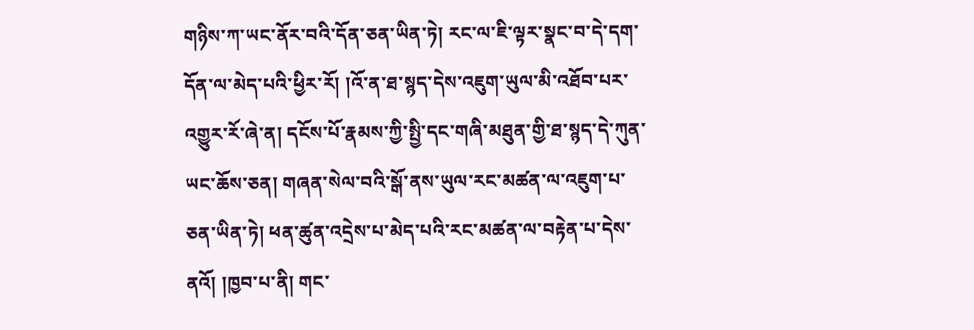གཉིས་ཀ་ཡང་ནོར་བའི་དོན་ཅན་ཡིན་ཏེ། རང་ལ་ཇི་ལྟར་སྣང་བ་དེ་དག་དོན་ལ་མེད་པའི་ཕྱིར་རོ། །འོ་ན་ཐ་སྙད་དེས་འཇུག་ཡུལ་མི་འཐོབ་པར་འགྱུར་རོ་ཞེ་ན། དངོས་པོ་རྣམས་ཀྱི་སྤྱི་དང་གཞི་མཐུན་གྱི་ཐ་སྙད་དེ་ཀུན་ཡང་ཆོས་ཅན། གཞན་སེལ་བའི་སྒོ་ནས་ཡུལ་རང་མཚན་ལ་འཇུག་པ་ཅན་ཡིན་ཏེ། ཕན་ཚུན་འདྲེས་པ་མེད་པའི་རང་མཚན་ལ་བརྟེན་པ་དེས་ནའོ། །ཁྱབ་པ་ནི། གང་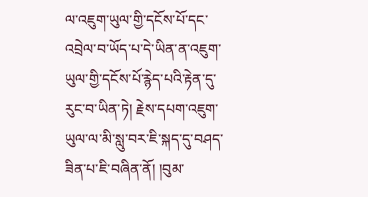ལ་འཇུག་ཡུལ་གྱི་དངོས་པོ་དང་འབྲེལ་བ་ཡོད་པ་དེ་ཡིན་ན་འཇུག་ཡུལ་གྱི་དངོས་པོ་རྙེད་པའི་རྟེན་དུ་རུང་བ་ཡིན་ཏེ། རྗེས་དཔག་འཇུག་ཡུལ་ལ་མི་སླུ་བར་ཇི་སྐད་དུ་བཤད་ཟིན་པ་ཇི་བཞིན་ནོ། །བུམ་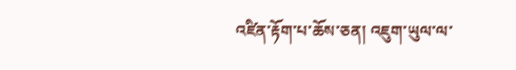འཛིན་རྟོག་པ་ཆོས་ཅན། འཇུག་ཡུལ་ལ་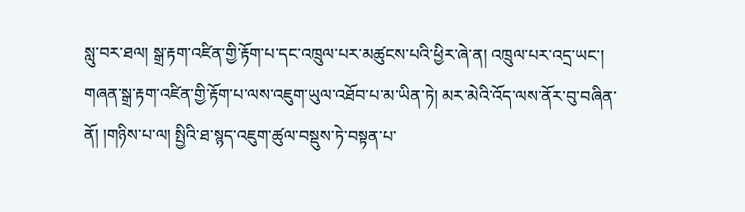སླུ་བར་ཐལ། སྒྲ་རྟག་འཛིན་གྱི་རྟོག་པ་དང་འཁྲུལ་པར་མཚུངས་པའི་ཕྱིར་ཞེ་ན། འཁྲུལ་པར་འདྲ་ཡང་། གཞན་སྒྲ་རྟག་འཛིན་གྱི་རྟོག་པ་ལས་འཇུག་ཡུལ་འཐོབ་པ་མ་ཡིན་ཏེ། མར་མེའི་འོད་ལས་ནོར་བུ་བཞིན་ནོ། །གཉིས་པ་ལ། སྤྱིའི་ཐ་སྙད་འཇུག་ཚུལ་བསྡུས་ཏེ་བསྟན་པ་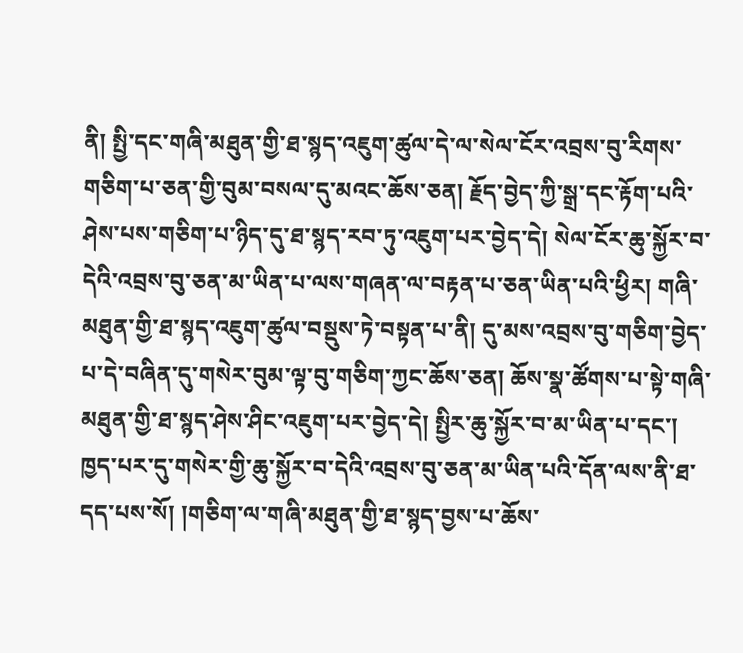ནི། སྤྱི་དང་གཞི་མཐུན་གྱི་ཐ་སྙད་འཇུག་ཚུལ་དེ་ལ་སེལ་ངོར་འབྲས་བུ་རིགས་གཅིག་པ་ཅན་གྱི་བུམ་བསལ་དུ་མའང་ཆོས་ཅན། རྗོད་བྱེད་ཀྱི་སྒྲ་དང་རྟོག་པའི་ཤེས་པས་གཅིག་པ་ཉིད་དུ་ཐ་སྙད་རབ་ཏུ་འཇུག་པར་བྱེད་དེ། སེལ་ངོར་ཆུ་སྐྱོར་བ་དེའི་འབྲས་བུ་ཅན་མ་ཡིན་པ་ལས་གཞན་ལ་བརྟན་པ་ཅན་ཡིན་པའི་ཕྱིར། གཞི་མཐུན་གྱི་ཐ་སྙད་འཇུག་ཚུལ་བསྡུས་ཏེ་བསྟན་པ་ནི། དུ་མས་འབྲས་བུ་གཅིག་བྱེད་པ་དེ་བཞིན་དུ་གསེར་བུམ་ལྟ་བུ་གཅིག་ཀྱང་ཆོས་ཅན། ཆོས་སྣ་ཚོགས་པ་སྟེ་གཞི་མཐུན་གྱི་ཐ་སྙད་ཤེས་ཤིང་འཇུག་པར་བྱེད་དེ། སྤྱིར་ཆུ་སྐྱོར་བ་མ་ཡིན་པ་དང་། ཁྱད་པར་དུ་གསེར་གྱི་ཆུ་སྐྱོར་བ་དེའི་འབྲས་བུ་ཅན་མ་ཡིན་པའི་དོན་ལས་ནི་ཐ་དད་པས་སོ། །གཅིག་ལ་གཞི་མཐུན་གྱི་ཐ་སྙད་བྱས་པ་ཆོས་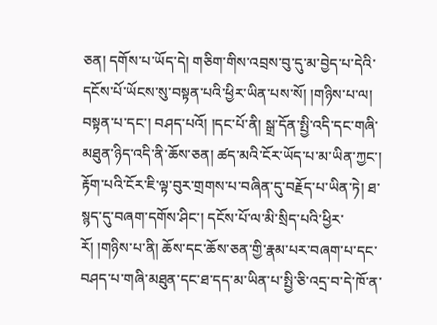ཅན། དགོས་པ་ཡོད་དེ། གཅིག་གིས་འབྲས་བུ་དུ་མ་བྱེད་པ་དེའི་དངོས་པོ་ཡོངས་སུ་བསྟན་པའི་ཕྱིར་ཡིན་པས་སོ། །གཉིས་པ་ལ། བསྟན་པ་དང་། བཤད་པའོ། །དང་པོ་ནི། སྒྲ་དོན་སྤྱི་འདི་དང་གཞི་མཐུན་ཉིད་འདི་ནི་ཆོས་ཅན། ཚད་མའི་ངོར་ཡོད་པ་མ་ཡིན་ཀྱང་། རྟོག་པའི་ངོར་ཇི་ལྟ་བུར་གྲགས་པ་བཞིན་དུ་བརྗོད་པ་ཡིན་ཏེ། ཐ་སྙད་དུ་བཞག་དགོས་ཤིང་། དངོས་པོ་ལ་མི་སྲིད་པའི་ཕྱིར་རོ། །གཉིས་པ་ནི། ཆོས་དང་ཆོས་ཅན་གྱི་རྣམ་པར་བཞག་པ་དང་བཤད་པ་གཞི་མཐུན་དང་ཐ་དད་མ་ཡིན་པ་སྤྱི་ཅི་འདྲ་བ་དེ་ཁོ་ན་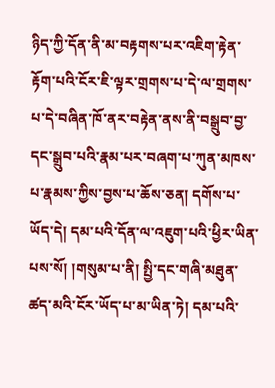ཉིད་ཀྱི་དོན་ནི་མ་བརྟགས་པར་འཇིག་རྟེན་རྟོག་པའི་ངོར་ཇི་ལྟར་གྲགས་པ་དེ་ལ་གྲགས་པ་དེ་བཞིན་ཁོ་ནར་བརྟེན་ནས་ནི་བསྒྲུབ་བྱ་དང་སྒྲུབ་པའི་རྣམ་པར་བཞག་པ་ཀུན་མཁས་པ་རྣམས་ཀྱིས་བྱས་པ་ཆོས་ཅན། དགོས་པ་ཡོད་དེ། དམ་པའི་དོན་ལ་འཇུག་པའི་ཕྱིར་ཡིན་པས་སོ། །གསུམ་པ་ནི། སྤྱི་དང་གཞི་མཐུན་ཚད་མའི་ངོར་ཡོད་པ་མ་ཡིན་ཏེ། དམ་པའི་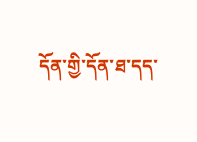དོན་གྱི་དོན་ཐ་དད་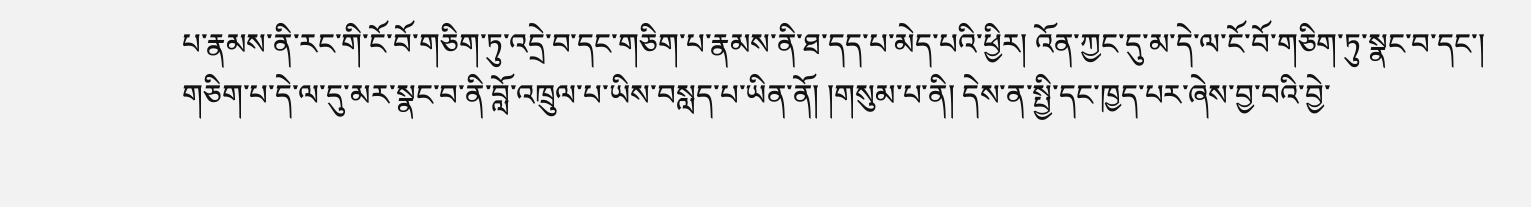པ་རྣམས་ནི་རང་གི་ངོ་བོ་གཅིག་ཏུ་འདྲེ་བ་དང་གཅིག་པ་རྣམས་ནི་ཐ་དད་པ་མེད་པའི་ཕྱིར། འོན་ཀྱང་དུ་མ་དེ་ལ་ངོ་བོ་གཅིག་ཏུ་སྣང་བ་དང་། གཅིག་པ་དེ་ལ་དུ་མར་སྣང་བ་ནི་བློ་འཁྲུལ་པ་ཡིས་བསླད་པ་ཡིན་ནོ། །གསུམ་པ་ནི། དེས་ན་སྤྱི་དང་ཁྱད་པར་ཞེས་བྱ་བའི་བྱེ་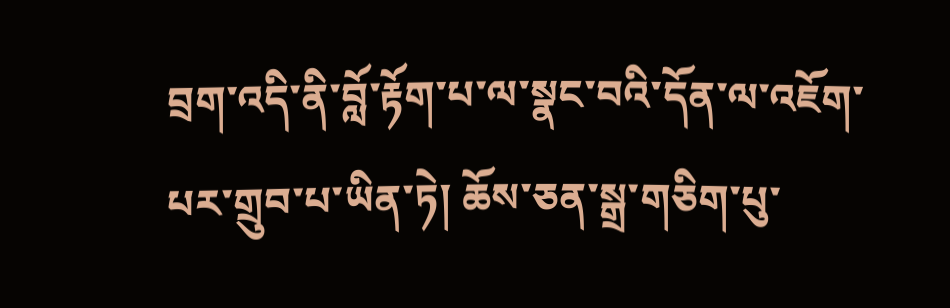བྲག་འདི་ནི་བློ་རྟོག་པ་ལ་སྣང་བའི་དོན་ལ་འཇོག་པར་གྲུབ་པ་ཡིན་ཏེ། ཆོས་ཅན་སྒྲ་གཅིག་པུ་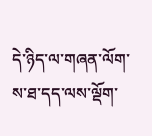དེ་ཉིད་ལ་གཞན་ལོག་ས་ཐ་དད་ལས་ལྡོག་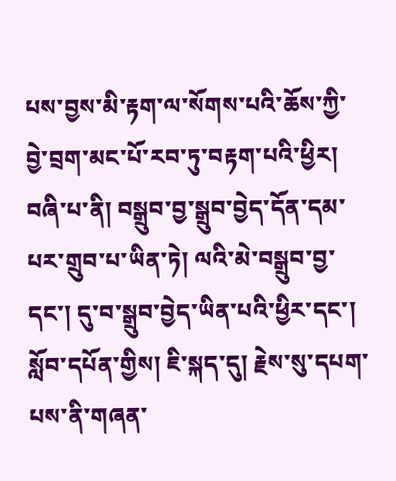པས་བྱས་མི་རྟག་ལ་སོགས་པའི་ཆོས་ཀྱི་བྱེ་བྲག་མང་པོ་རབ་ཏུ་བརྟག་པའི་ཕྱིར། བཞི་པ་ནི། བསྒྲུབ་བྱ་སྒྲུབ་བྱེད་དོན་དམ་པར་གྲུབ་པ་ཡིན་ཏེ། ལའི་མེ་བསྒྲུབ་བྱ་དང་། དུ་བ་སྒྲུབ་བྱེད་ཡིན་པའི་ཕྱིར་དང་། སློབ་དཔོན་གྱིས། ཇི་སྐད་དུ། རྗེས་སུ་དཔག་པས་ནི་གཞན་